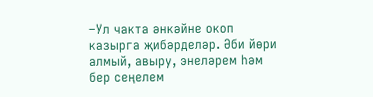–Ул чакта әнкәйне окоп казырга җибәрделәр. Әби йөри алмый, авыру, энеләрем һәм бер сеңелем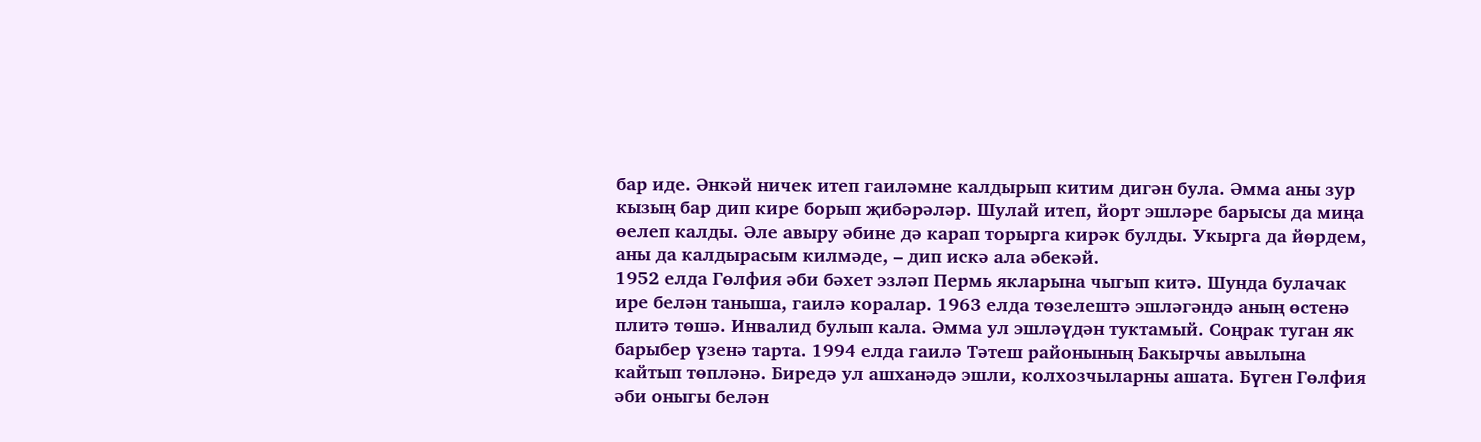бар иде. Әнкәй ничек итеп гаиләмне калдырып китим дигән була. Әмма аны зур кызың бар дип кире борып җибәрәләр. Шулай итеп, йорт эшләре барысы да миңа өелеп калды. Әле авыру әбине дә карап торырга кирәк булды. Укырга да йөрдем, аны да калдырасым килмәде, – дип искә ала әбекәй.
1952 елда Гөлфия әби бәхет эзләп Пермь якларына чыгып китә. Шунда булачак ире белән таныша, гаилә коралар. 1963 елда төзелештә эшләгәндә аның өстенә плитә төшә. Инвалид булып кала. Әмма ул эшләүдән туктамый. Соңрак туган як барыбер үзенә тарта. 1994 елда гаилә Тәтеш районының Бакырчы авылына кайтып төпләнә. Биредә ул ашханәдә эшли, колхозчыларны ашата. Бүген Гөлфия әби оныгы белән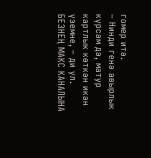гомер итә.
– Нинди генә авырлык күрсәм дә, матур картлык көткән икән үземне, – ди ул.
БЕЗНЕҢ МАКС КАНАЛЫНА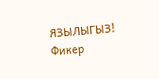ЯЗЫЛЫГЫЗ!
Фикер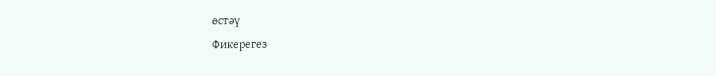өстәү
Фикерегез